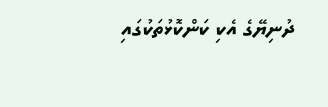ދުނިޔޭގެ އެކި ކަންކޮޅުތަކުގައި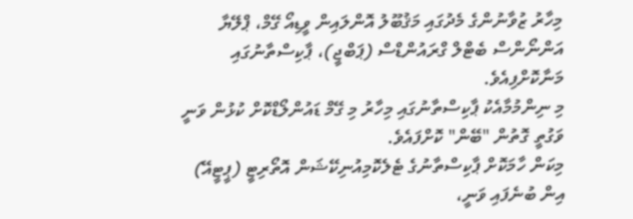މިހާރު ޒުވާނުންގެ މެދުގައި މަޤުބޫލު އޮންލައިން ވީޑިއޯ ގޭމް، ޕްލޭޔާ އަންނޯންސް ބެޓްލް ގްރައުންޑްސް (ޕަބްޖީ)، ޕާކިސްތާނުގައި މަނާކޮށްފިއެވެ.
މި ނިންމުމާއެކު ޕާކިސްތާނުގައި މިހާރު މި ގޭމް ޑައުންލޯޑްކޮށް ކުޅުން ވަނީ ވަގުތީ ގޮތުން "ބޭން" ކޮށްފައެވެ.
މިކަން ހާމަކޮށް ޕާކިސްތާނުގެ ޓެލެކޮމިއުނިކޭޝަން އޮތޯރިޓީ (ޕީޓީއޭ) އިން ބުނެފައި ވަނީ،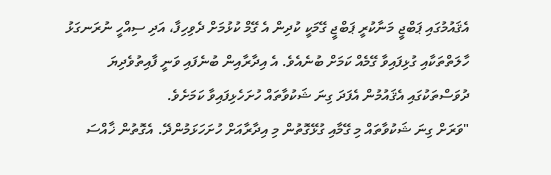އެޤައުމުގައި ޕަބްޖީ މަނާކުރީ ޕަބްޖީ ގޭމަކީ ކުދިން އެ ގޭމް ކުޅުމަށް ދެވިހިފާ، އަދި ސިއްހީ ނުރަނގަޅު ހާލަތްތަކާއި ގުޅިފައިވާ ގޭމެއް ކަމަށް ބުނެއެވެ. އެ އިދާރާއިން ބުނެފައި ވަނީ ފާއިތުވެދިޔަ ދުވަސްތަކުގައި އެޤައުމުން އެފަދަ ގިނަ ޝަކުވާތައް ހުށަހެޅިފައިވާ ކަމަށެވެ.
"ވަރަށް ގިނަ ޝަކުވާތައް މި ގޭމާއި ގުޅޭގޮތުން މި އިދާރާއަށް ހުށަހަޅަމުންދޭ. އެގޮތުން ޚާއްސަ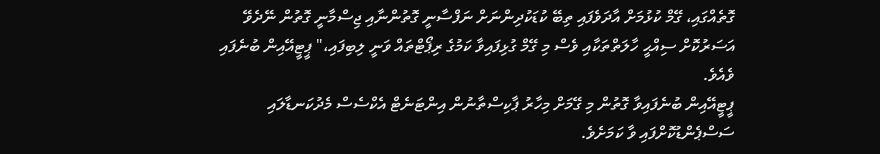ގޮތެއްގައި، ގޭމް ކުޅުމަށް އާދަވެފައި ތިބޭ ކުޑަކުދިންނަށް ނަފްސާނީ ގޮތުންނާއި ޖިސްމާނީ ގޮތުން ނޭދެވޭ އަސަރުކޮށް ސިއްޙީ ހާލަތްތަކާއި ވެސް މި ގޭމް ގުޅިފައިވާ ކަމުގެ ރިޕޯޓްތައް ވަނީ ލިބިފައި،" ޕީޓީއޭއިން ބުނެފައި ވެއެވެ.
ޕީޓީއޭއިން ބުނެފައިވާ ގޮތުން މި ގޭމަށް މިހާރު ޕާކިސްތާނުން އިންޓަނެޓް އެކްސެސް މެދުކަނޑާލައި ސަސްޕެންޑުކޮށްފައި ވާ ކަމަށެވެ.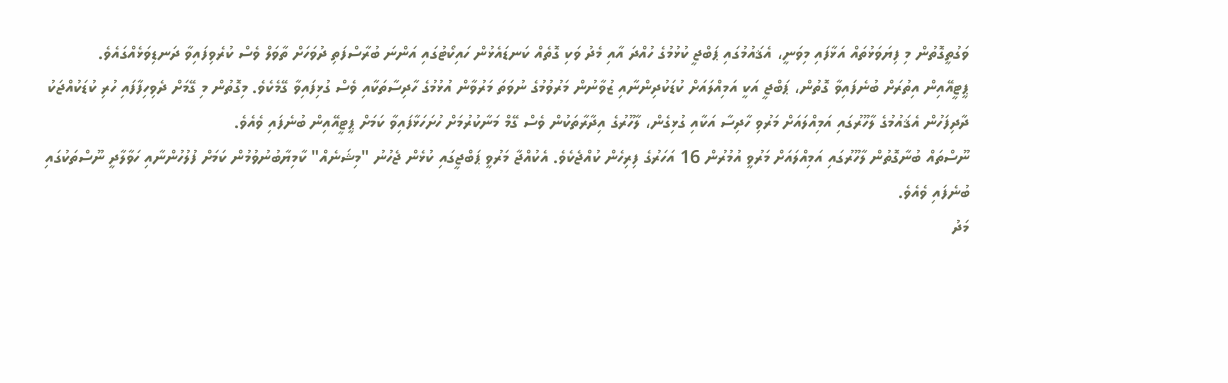ވަގުތީގޮތުން މި ފިޔަވަޅުތައް އަޅާފައި މިވަނީ، އެޤައުމުގައި ޕަބްޖީ ކުޅުމުގެ ހުއްދަ އާއި މެދު ވަކި ގޮތެއް ކަނޑައެޅުން ހައިކޯޓުގައި އަންނަ ބުރާސްފަތި ދުވަހަށް ތާވަލް ވެސް ކުރެވިފައިވާ ދަނޑިވަޅެއްގައެވެ.
ޕީޓީއޭއިން އިތުރަށް ބުނެފައިވާ ގޮތުން، ޕަބްޖީ އަކީ އަމިއްލައަށް ކުޑަކުދިންނާއި ޒުވާނުން މަރުވުމުގެ ނުވަތަ މަރުވާން އުޅުމުގެ ހާދިސާތަކާއި ވެސް ގުޅިފައިވާ ގޭމެކެވެ. މިގޮތުން މި ގޭމަށް ދެވިހިފާފައި ހުރި ކުޑަކުއްޖަކު ދާދިފަހުން އެޤައުމުގެ ލާހޫރުގައި އަމިއްލައަށް މަރުވި ހާދިސާ އަކާއި ގުޅިގެން، ލާހޫރުގެ އިދާރާތަކުން ވެސް ގޭމް މަނާކުރުމަށް ހުށަހަޅާފައިވާ ކަމަށް ޕީޓީއޭއިން ބުނެފައި ވެއެވެ.
ނޫސްތައް ބުނާގޮތުން ލާހޫރުގައި އަމިއްލައަށް މަރުވީ އުމުރުން 16 އަހަރުގެ ފިރިހެން ކުއްޖެކެވެ. އެކުއްޖާ މަރުވީ ޕަބްޖީގައި ކުޅެން ޖެހުނު "މިޝަނެއް" ކާމިޔާބުނުވުމުން ކަމަށް ފުލުހުންނާއި ހަވާލާދީ ނޫސްތަކުގައި ބުނެފައި ވެއެވެ.
މަދު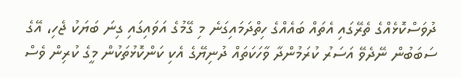ދުވަސްކޮޅެއްގެ ތެރޭގައި އެތައް ބައެއްގެ ހިތްދަމައިގަނެ މި ގޭމުގެ އަވައިގައި ގިނަ ބަޔަކު ޖެހި، އޭގެ ސަބަބުން ނޭދެވޭ އަސަރު ކުރަމުންދާ ވާހަކަތައް ދުނިޔޭގެ އެކި ކަންކޮޅުތަކުން މީގެ ކުރިން ވެސް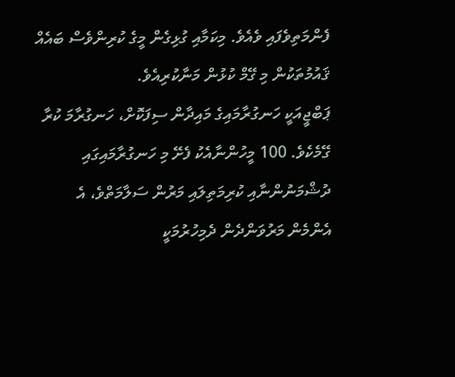ފެންމަތިވެފައި ވެއެވެ. މިކަމާއި ގުޅިގެން މީގެ ކުރިންވެސް ބައެއް ޤައުމުތަކުން މި ގޭމް ކުޅުން މަނާކުރިއެވެ.
ޕަބްޖީއަކީ ހަނގުރާމައިގެ މައިދާން ސިފަކޮށް، ހަނގުރާމަ ކުރާ ގޭމެކެވެ. 100 މީހުންނާއެކު ފެށޭ މި ހަނގުރާމައިގައި ދުޝްމަނުންނާއި ކުރިމަތިލައި މަރުން ސަލާމަތްވެ، އެ އެންމެން މަރުވަންދެން ދެމިހުރުމަކީ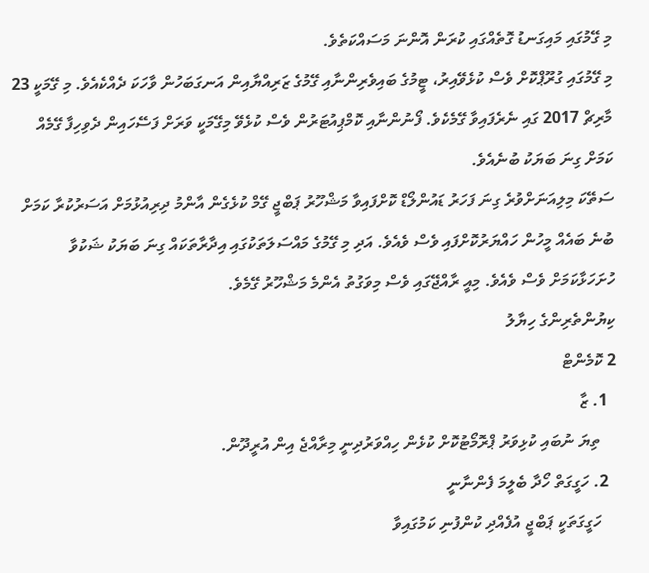މި ގޭމުގައި މައިގަނޑު ގޮތެއްގައި ކުރަން އޮންނަ މަސައްކަތެވެ.
މި ގޭމުގައި ގުރޫޕްކޮށް ވެސް ކުޅެވޭއިރު، ޓީމުގެ ބައިވެރިންނާއި ގޭމުގެ ޒަރިއްޔާއިން އަނގަބަހުން ވާހަކަ ދެއްކެއެވެ. މި ގޭމަކީ 23 މާރިޗް 2017 ގައި ނެރެފައިވާ ގޭމެކެވެ. ފޯނުންނާއި ކޮމްޕިއުޓަރުން ވެސް ކުޅެވޭ މިގޭމަކީ ވަރަށް ފަސޭހައިން ދެވިހިފާ ގޭމެއް ކަމަށް ގިނަ ބަޔަކު ބުނެއެވެ.
ސަތޭކަ މިލިއަނަށްވުރެ ގިނަ ފަހަރު ޑައުންލޯޑް ކޮށްފައިވާ މަޝްހޫރު ޕަބްޖީ ގޭމް ކުޅެގެން އާންމު ދިރިއުޅުމަށް އަސަރުކުރާ ކަމަށް ބުނެ ބައެއް މީހުން ހައްޔަރުކޮށްފައި ވެސް ވެއެވެ. އަދި މި ގޭމުގެ މައްސަލަތަކުގައި އިދާރާތަކައް ގިނަ ބަޔަކު ޝަކުވާ ހުށަހަޅާކަމަށް ވެސް ވެއެވެ. މިއީ ރާއްޖޭގައި ވެސް މިވަގުތު އެންމެ މަޝްހޫރު ގޭމެވެ.
ކިޔުންތެރިންގެ ހިޔާލު
2 ކޮމެންޓް
  1. ޒާ
    ތިޔަ ނުބައި ކުޅިވަރު ޕްރޮމޯޓުކޮށް ކުޅެން ހިއްވަރުދިނީ މިރާއްޖެ އިން އުރީދޫން.
  2. ހަގީގަތް ހޯދާ ބެލީމަ ފެންނާނީ
    ހަގީގަތަކީ ޕަބްޖީ އުފެއްދި ކުންފުނި ކަމުގައިވާ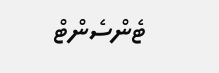ޓެންސެންޓް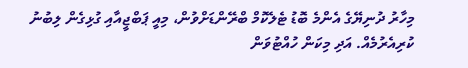މިހާރު ދުނިޔޭގެ އެންމެ ބޮޑު ޓެލެކޮމް ބްރޭންޑަށްވުން، މިއީ ޕަބްޖީއާއި ގުޅިގެން ލިބުނު ކުރިއެރުމެއް. އަދި މިކަން ހުއްޓުވަން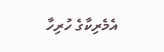އެމެރިކާގެ ހުރިހާ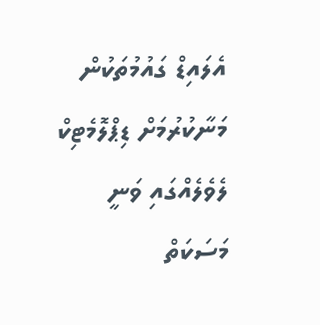އެލައިޑް ގައުމުތަކުން މަނާކުރުމަށް ޑިޕްލޮމެޓިކް ލެވެލެއްގައި ވަނީ މަސަކަތް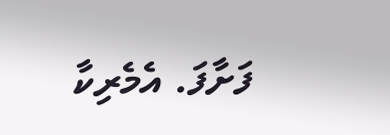ފަށާފަ. އެމެރިކާ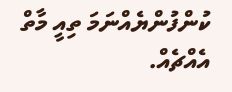ކުންފުންޔެއްނަމަ ތިއީ މާތް އެއްޗެއް.